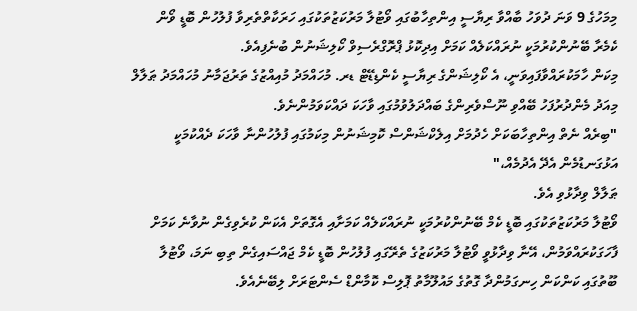މިމަހުގެ 9 ވަނަ ދުވަހު ބާއްވާ ރިޔާސީ އިންތިހާބުގައި ވޯޓުލާ މަރުކަޒުތަކުގައި ހަރަކާތްތެރިވާ ފުލުހުން ބޮޑީ ވޯން ކެމެރާ ބޭނުންކުރުމަކީ ނުރައްކަލެއް ކަމަށް އިދިކޮޅު ޕްރޮގްރެސިވް ކޯލިޝަނުން ބުނެފިއެވެ.
މިކަން ހާމަކުރައްވާފައިވަނީ، އެ ކޯލިޝަންގެ ރިޔާސީ ކެންޑިޑޭޓް ޑރ. މުހައްމަދު މުއިއްޒުގެ ތަރުޖަމާނު މުހައްމަދު ޠަލާލް މިއަދު މެންދުރުފަހު ބޭއްވި ނޫސްވެރިންގެ ބައްދަލުވުމުގައި ވާހަކަ ދައްކަވަމުންނެވެ.
"ބިރެއް ނެތް އިންތިހާބަކަށް ހެދުމަށް އިލެކްޝަންސް ކޮމިޝަނުން މިކަމުގައި ފުލުހުންނާ ވާހަކަ ދެއްކުމަކީ އަޅުގަނޑުމެން އެދޭ އެދުމެއް،"
ޠަލާލް ވިދާޅުވި އެވެ.
ވޯޓުލާ މަރުކަޒުތަކުގައި ބޮޑީ ކެމް ބޭނުންކުރުމަކީ ނުރައްކަލެއް ކަމަށާއި އެގޮތަށް އެކަން ކުރެވިގެން ނުވާނެ ކަމަށް ފާހަގަކުރައްވަމުން، އޭނާ ވިދާޅުވީ ވޯޓުލާ މަރުކަޒުގެ ތެރޭގައި ފުލުހުން ބޮޑީ ކެމް ޖައްސައިގެން ތިބި ނަމަ، ވޯޓުލާ ބޫތުގައި ކަންކަން ހިނގަމުންދާ ގޮތުގެ މައުލޫމާތު ޕޮލިސް ކޮމާންޑް ސެންޓަރަށް ލިބޭނެއެވެ.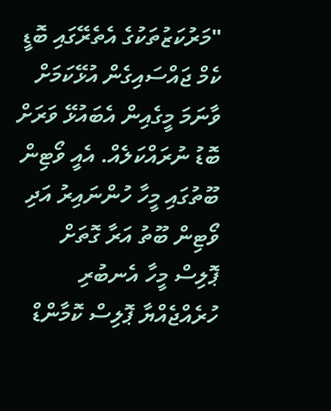"މަރުކަޒުތަކުގެ އެތެރޭގައި ބޮޑީ ކެމް ޖައްސައިގެން އުޅޭކަމަށް ވާނަމަ މީގެއިން އެބައުޅޭ ވަރަށް ބޮޑު ނުރައްކަލެއް. އެއީ ވޯޓިން ބޫތުގައި މީހާ ހުންނައިރު އަދި ވޯޓިން ބޫތު އަރާ ގޮތަށް ޕޮލިސް މީހާ އެނބުރި ހުރެއްޖެއްޔާ ޕޮލިސް ކޮމާންޑް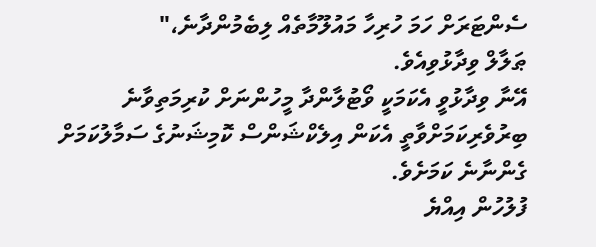ސެންޓަރަށް ހަމަ ހުރިހާ މައުލޫމާތެއް ލިބެމުންދާނެ،"
ޠަލާލް ވިދާޅުވިއެވެ.
އޭނާ ވިދާޅުވީ އެކަމަކީ ވޯޓުލާންދާ މީހުންނަށް ކުރިމަތިވާނެ ބިރުވެރިކަމަށްވާތީ އެކަން އިލެކްޝަންސް ކޮމިޝަނުގެ ސަމާލުކަމަށް ގެންނާނެ ކަމަށެވެ.
ފުލުހުން އިއްޔެ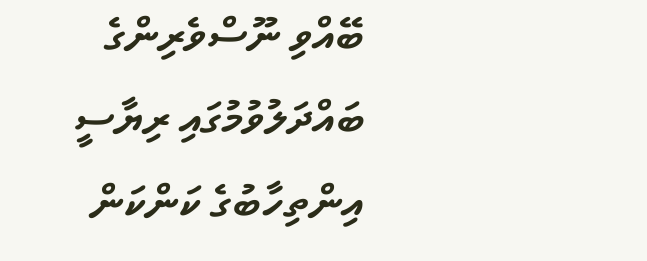ބޭއްވި ނޫސްވެރިންގެ ބައްދަލުވުމުގައި ރިޔާސީ އިންތިހާބުގެ ކަންކަން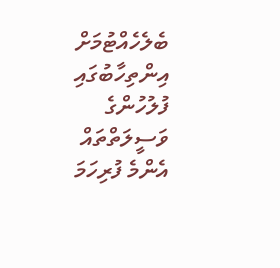ބެލެހެއްޓުމަށް އިންތިހާބުގައި ފުލުހުންގެ ވަސީލަތްތައް އެންމެ ފުރިހަމަ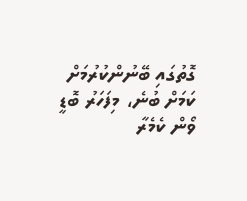ގޮތުގައި ބޭނުންކުރުމަށް ކަމަށް ބުނެ، މިފަހަރު ބޮޑީ ވޯން ކެމެރާ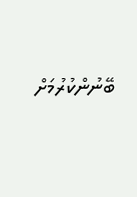ބޭނުންކުރުމަށް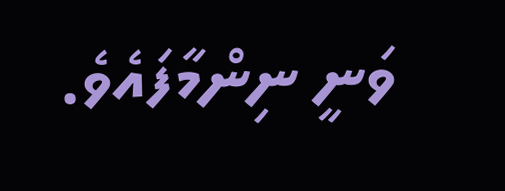ވަނީ ނިންމާފައެވެ.